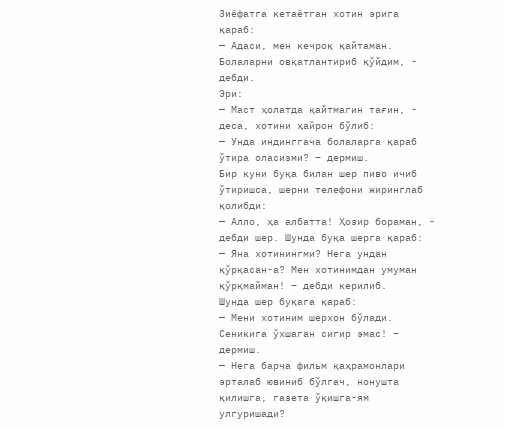Зиёфатга кетаётган хотин эрига қараб:
— Адаси, мен кечроқ қайтаман. Болаларни овқатлантириб қўйдим, - дебди.
Эри:
— Маст ҳолатда қайтмагин тағин, - деса, хотини ҳайрон бўлиб:
— Унда индинггача болаларга қараб ўтира оласизми? – дермиш.
Бир куни буқа билан шер пиво ичиб ўтиришса, шерни телефони жиринглаб қолибди:
— Алло, ҳа албатта! Ҳозир бораман, - дебди шер. Шунда буқа шерга қараб:
— Яна хотинингми? Нега ундан қўрқасан-а? Мен хотинимдан умуман қўрқмайман! – дебди керилиб.
Шунда шер буқага қараб:
— Мени хотиним шерхон бўлади. Сеникига ўхшаган сигир эмас! – дермиш.
— Нега барча фильм қаҳрамонлари эрталаб ювиниб бўлгач, нонушта қилишга, газета ўқишга-ям улгуришади?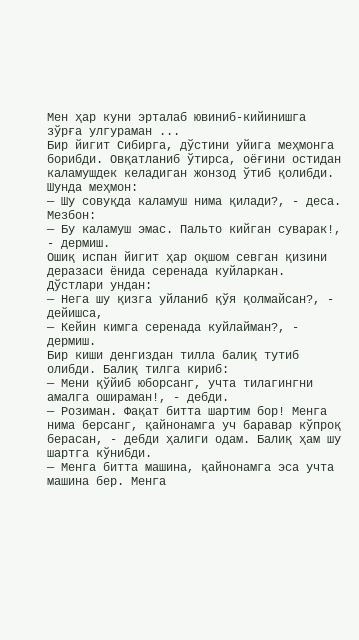Мен ҳар куни эрталаб ювиниб-кийинишга зўрға улгураман ...
Бир йигит Сибирга, дўстини уйига меҳмонга борибди. Овқатланиб ўтирса, оёғини остидан каламушдек келадиган жонзод ўтиб қолибди.
Шунда меҳмон:
— Шу совуқда каламуш нима қилади?, - деса.
Мезбон:
— Бу каламуш эмас. Пальто кийган суварак!, - дермиш.
Ошиқ испан йигит ҳар оқшом севган қизини деразаси ёнида серенада куйларкан. Дўстлари ундан:
— Нега шу қизга уйланиб қўя қолмайсан?, - дейишса,
— Кейин кимга серенада куйлайман?, - дермиш.
Бир киши денгиздан тилла балиқ тутиб олибди. Балиқ тилга кириб:
— Мени қўйиб юборсанг, учта тилагингни амалга ошираман!, - дебди.
— Розиман. Фақат битта шартим бор! Менга нима берсанг, қайнонамга уч баравар кўпроқ берасан, - дебди ҳалиги одам. Балиқ ҳам шу шартга кўнибди.
— Менга битта машина, қайнонамга эса учта машина бер. Менга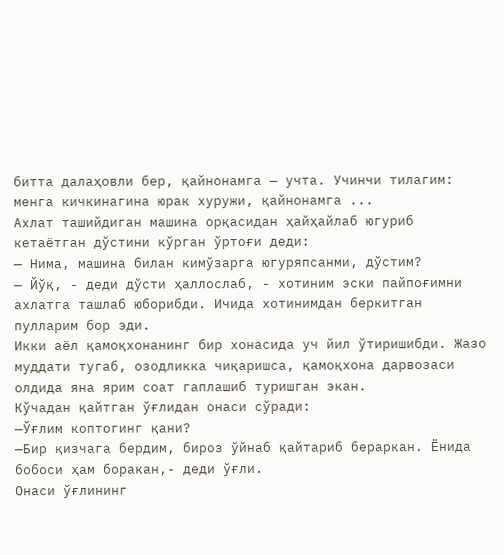битта далаҳовли бер, қайнонамга — учта. Учинчи тилагим: менга кичкинагина юрак хуружи, қайнонамга ...
Ахлат ташийдиган машина орқасидан ҳайҳайлаб югуриб кетаётган дўстини кўрган ўртоғи деди:
— Нима, машина билан кимўзарга югуряпсанми, дўстим?
— Йўқ, - деди дўсти ҳаллослаб, - хотиним эски пайпоғимни ахлатга ташлаб юборибди. Ичида хотинимдан беркитган пулларим бор эди.
Икки аёл қамоқхонанинг бир хонасида уч йил ўтиришибди. Жазо муддати тугаб, озодликка чиқаришса, қамоқхона дарвозаси олдида яна ярим соат гаплашиб туришган экан.
Кўчадан қайтган ўғлидан онаси сўради:
—Ўғлим коптогинг қани?
—Бир қизчага бердим, бироз ўйнаб қайтариб бераркан. Ёнида бобоси ҳам боракан,- деди ўғли.
Онаси ўғлининг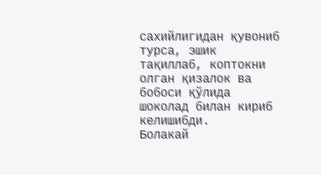сахийлигидан қувониб турса, эшик тақиллаб, коптокни олган қизалок ва бобоси қўлида шоколад билан кириб келишибди.
Болакай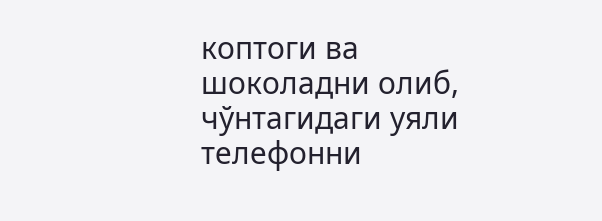коптоги ва шоколадни олиб, чўнтагидаги уяли телефонни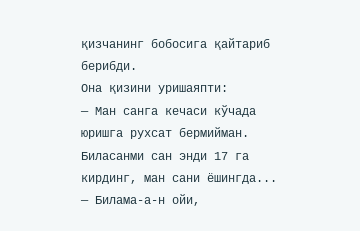қизчанинг бобосига қайтариб берибди.
Она қизини уришаяпти:
— Ман санга кечаси кўчада юришга рухсат бермийман. Биласанми сан энди 17 га кирдинг, ман сани ёшингда...
— Билама-а-н ойи,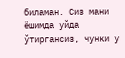биламан. Сиз мани ёшимда уйда ўтиргансиз, чунки у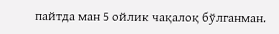пайтда ман 5 ойлик чақалоқ бўлганман.